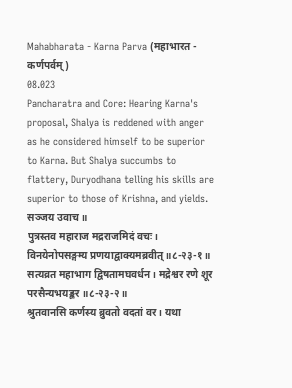Mahabharata - Karna Parva (महाभारत - कर्णपर्वम्)
08.023
Pancharatra and Core: Hearing Karna's proposal, Shalya is reddened with anger as he considered himself to be superior to Karna. But Shalya succumbs to flattery, Duryodhana telling his skills are superior to those of Krishna, and yields.
सञ्जय उवाच॥
पुत्रस्तव महाराज मद्रराजमिदं वचः। विनयेनोपसङ्गम्य प्रणयाद्वाक्यमब्रवीत् ॥८-२३-१॥
सत्यव्रत महाभाग द्विषतामघवर्धन। मद्रेश्वर रणे शूर परसैन्यभयङ्कर ॥८-२३-२॥
श्रुतवानसि कर्णस्य ब्रुवतो वदतां वर। यथा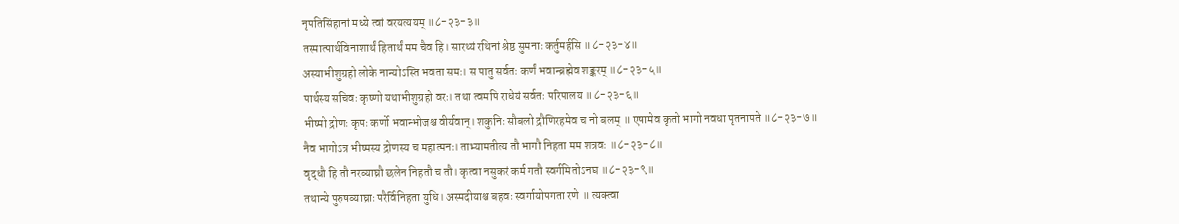नृपतिसिंहानां मध्ये त्वां वरयत्ययम् ॥८-२३-३॥
तस्मात्पार्थविनाशार्थं हितार्थं मम चैव हि। सारथ्यं रथिनां श्रेष्ठ सुमनाः कर्तुमर्हसि ॥८-२३-४॥
अस्याभीशुग्रहो लोके नान्योऽस्ति भवता समः। स पातु सर्वतः कर्णं भवान्ब्रह्मेव शङ्करम् ॥८-२३-५॥
पार्थस्य सचिवः कृष्णो यथाभीशुग्रहो वरः। तथा त्वमपि राधेयं सर्वतः परिपालय ॥८-२३-६॥
भीष्मो द्रोणः कृपः कर्णो भवान्भोजश्च वीर्यवान्। शकुनिः सौबलो द्रौणिरहमेव च नो बलम् ॥ एषामेव कृतो भागो नवधा पृतनापते ॥८-२३-७॥
नैव भागोऽत्र भीष्मस्य द्रोणस्य च महात्मनः। ताभ्यामतीत्य तौ भागौ निहता मम शत्रवः ॥८-२३-८॥
वृद्धौ हि तौ नरव्याघ्रौ छलेन निहतौ च तौ। कृत्वा नसुकरं कर्म गतौ स्वर्गमितोऽनघ ॥८-२३-९॥
तथान्ये पुरुषव्याघ्राः परैर्विनिहता युधि। अस्मदीयाश्च बहवः स्वर्गायोपगता रणे ॥ त्यक्त्वा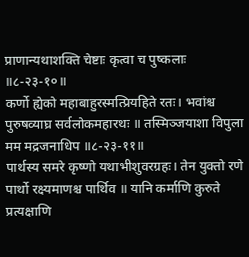प्राणान्यथाशक्ति चेष्टाः कृत्वा च पुष्कलाः ॥८-२३-१०॥
कर्णो ह्येको महाबाहुरस्मत्प्रियहिते रतः। भवांश्च पुरुषव्याघ्र सर्वलोकमहारथः ॥ तस्मिञ्जयाशा विपुला मम मद्रजनाधिप ॥८-२३-११॥
पार्थस्य समरे कृष्णो यथाभीशुवरग्रहः। तेन युक्तो रणे पार्थो रक्ष्यमाणश्च पार्थिव ॥ यानि कर्माणि कुरुते प्रत्यक्षाणि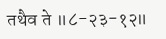तथैव ते ॥८-२३-१२॥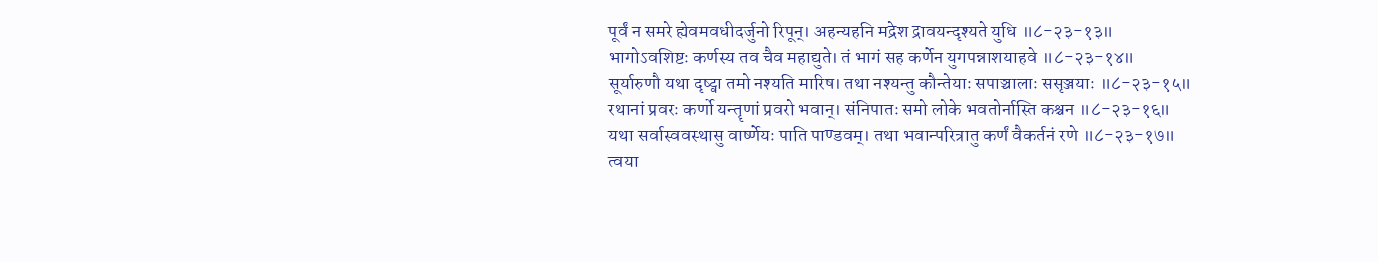पूर्वं न समरे ह्येवमवधीदर्जुनो रिपून्। अहन्यहनि मद्रेश द्रावयन्दृश्यते युधि ॥८-२३-१३॥
भागोऽवशिष्टः कर्णस्य तव चैव महाद्युते। तं भागं सह कर्णेन युगपन्नाशयाहवे ॥८-२३-१४॥
सूर्यारुणौ यथा दृष्ट्वा तमो नश्यति मारिष। तथा नश्यन्तु कौन्तेयाः सपाञ्चालाः ससृञ्जयाः ॥८-२३-१५॥
रथानां प्रवरः कर्णो यन्तॄणां प्रवरो भवान्। संनिपातः समो लोके भवतोर्नास्ति कश्चन ॥८-२३-१६॥
यथा सर्वास्ववस्थासु वार्ष्णेयः पाति पाण्डवम्। तथा भवान्परित्रातु कर्णं वैकर्तनं रणे ॥८-२३-१७॥
त्वया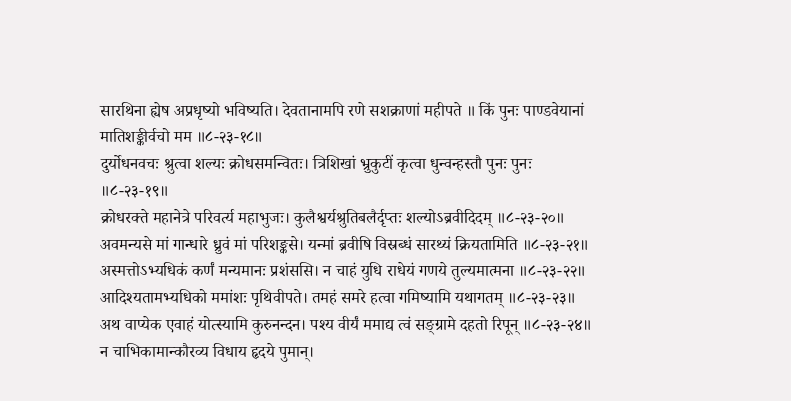सारथिना ह्येष अप्रधृष्यो भविष्यति। देवतानामपि रणे सशक्राणां महीपते ॥ किं पुनः पाण्डवेयानां मातिशङ्कीर्वचो मम ॥८-२३-१८॥
दुर्योधनवचः श्रुत्वा शल्यः क्रोधसमन्वितः। त्रिशिखां भ्रुकुटीं कृत्वा धुन्वन्हस्तौ पुनः पुनः ॥८-२३-१९॥
क्रोधरक्ते महानेत्रे परिवर्त्य महाभुजः। कुलैश्वर्यश्रुतिबलैर्दृप्तः शल्योऽब्रवीदिदम् ॥८-२३-२०॥
अवमन्यसे मां गान्धारे ध्रुवं मां परिशङ्कसे। यन्मां ब्रवीषि विस्रब्धं सारथ्यं क्रियतामिति ॥८-२३-२१॥
अस्मत्तोऽभ्यधिकं कर्णं मन्यमानः प्रशंससि। न चाहं युधि राधेयं गणये तुल्यमात्मना ॥८-२३-२२॥
आदिश्यतामभ्यधिको ममांशः पृथिवीपते। तमहं समरे हत्वा गमिष्यामि यथागतम् ॥८-२३-२३॥
अथ वाप्येक एवाहं योत्स्यामि कुरुनन्दन। पश्य वीर्यं ममाद्य त्वं सङ्ग्रामे दहतो रिपून् ॥८-२३-२४॥
न चाभिकामान्कौरव्य विधाय हृदये पुमान्।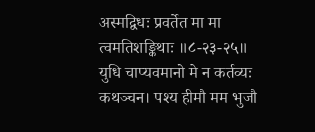अस्मद्विधः प्रवर्तेत मा मा त्वमतिशङ्किथाः ॥८-२३-२५॥
युधि चाप्यवमानो मे न कर्तव्यः कथञ्चन। पश्य हीमौ मम भुजौ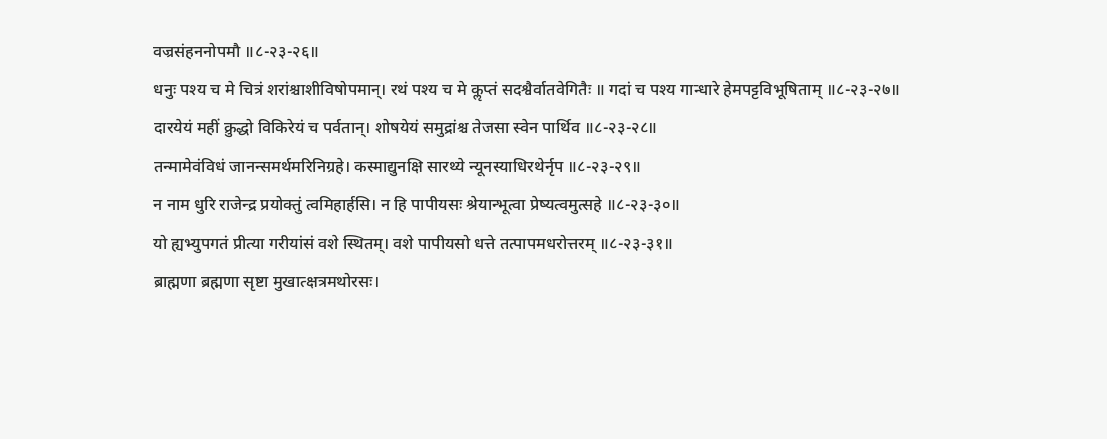वज्रसंहननोपमौ ॥८-२३-२६॥
धनुः पश्य च मे चित्रं शरांश्चाशीविषोपमान्। रथं पश्य च मे कॢप्तं सदश्वैर्वातवेगितैः ॥ गदां च पश्य गान्धारे हेमपट्टविभूषिताम् ॥८-२३-२७॥
दारयेयं महीं क्रुद्धो विकिरेयं च पर्वतान्। शोषयेयं समुद्रांश्च तेजसा स्वेन पार्थिव ॥८-२३-२८॥
तन्मामेवंविधं जानन्समर्थमरिनिग्रहे। कस्माद्युनक्षि सारथ्ये न्यूनस्याधिरथेर्नृप ॥८-२३-२९॥
न नाम धुरि राजेन्द्र प्रयोक्तुं त्वमिहार्हसि। न हि पापीयसः श्रेयान्भूत्वा प्रेष्यत्वमुत्सहे ॥८-२३-३०॥
यो ह्यभ्युपगतं प्रीत्या गरीयांसं वशे स्थितम्। वशे पापीयसो धत्ते तत्पापमधरोत्तरम् ॥८-२३-३१॥
ब्राह्मणा ब्रह्मणा सृष्टा मुखात्क्षत्रमथोरसः।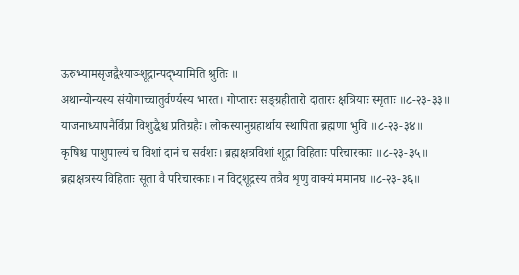ऊरुभ्यामसृजद्वैश्याञ्शूद्रान्पद्भ्यामिति श्रुतिः ॥
अथान्योन्यस्य संयोगाच्चातुर्वर्ण्यस्य भारत। गोप्तारः सङ्ग्रहीतारो दातारः क्षत्रियाः स्मृताः ॥८-२३-३३॥
याजनाध्यापनैर्विप्रा विशुद्धैश्च प्रतिग्रहैः। लोकस्यानुग्रहार्थाय स्थापिता ब्रह्मणा भुवि ॥८-२३-३४॥
कृषिश्च पाशुपाल्यं च विशां दानं च सर्वशः। ब्रह्मक्षत्रविशां शूद्रा विहिताः परिचारकाः ॥८-२३-३५॥
ब्रह्मक्षत्रस्य विहिताः सूता वै परिचारकाः। न विट्शूद्रस्य तत्रैव शृणु वाक्यं ममानघ ॥८-२३-३६॥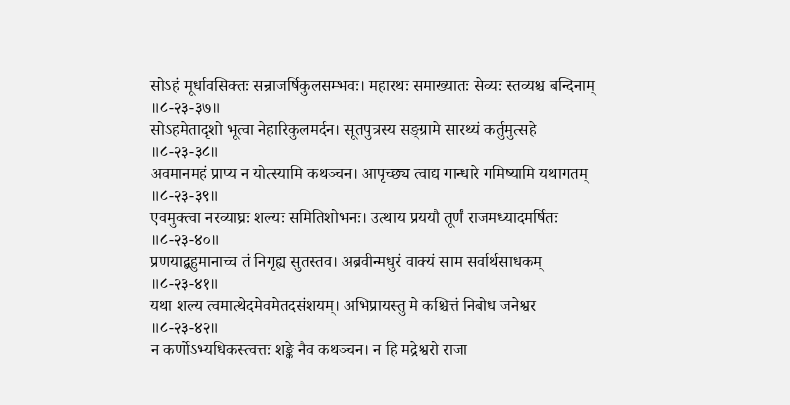सोऽहं मूर्धावसिक्तः सन्राजर्षिकुलसम्भवः। महारथः समाख्यातः सेव्यः स्तव्यश्च बन्दिनाम् ॥८-२३-३७॥
सोऽहमेतादृशो भूत्वा नेहारिकुलमर्दन। सूतपुत्रस्य सङ्ग्रामे सारथ्यं कर्तुमुत्सहे ॥८-२३-३८॥
अवमानमहं प्राप्य न योत्स्यामि कथञ्चन। आपृच्छ्य त्वाद्य गान्धारे गमिष्यामि यथागतम् ॥८-२३-३९॥
एवमुक्त्वा नरव्याघ्रः शल्यः समितिशोभनः। उत्थाय प्रययौ तूर्णं राजमध्यादमर्षितः ॥८-२३-४०॥
प्रणयाद्बहुमानाच्च तं निगृह्य सुतस्तव। अब्रवीन्मधुरं वाक्यं साम सर्वार्थसाधकम् ॥८-२३-४१॥
यथा शल्य त्वमात्थेदमेवमेतदसंशयम्। अभिप्रायस्तु मे कश्चित्तं निबोध जनेश्वर ॥८-२३-४२॥
न कर्णोऽभ्यधिकस्त्वत्तः शङ्के नैव कथञ्चन। न हि मद्रेश्वरो राजा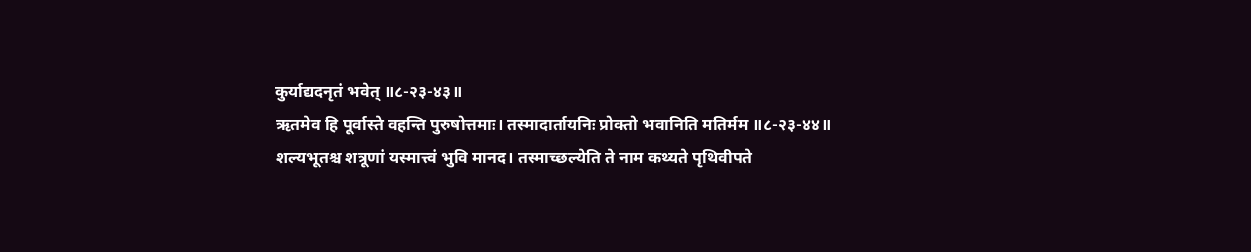कुर्याद्यदनृतं भवेत् ॥८-२३-४३॥
ऋतमेव हि पूर्वास्ते वहन्ति पुरुषोत्तमाः। तस्मादार्तायनिः प्रोक्तो भवानिति मतिर्मम ॥८-२३-४४॥
शल्यभूतश्च शत्रूणां यस्मात्त्वं भुवि मानद। तस्माच्छल्येति ते नाम कथ्यते पृथिवीपते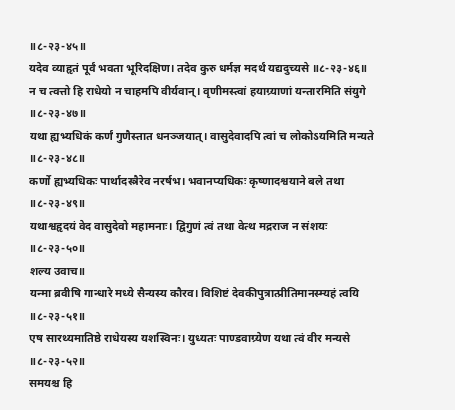॥८-२३-४५॥
यदेव व्याहृतं पूर्वं भवता भूरिदक्षिण। तदेव कुरु धर्मज्ञ मदर्थं यद्यदुच्यसे ॥८-२३-४६॥
न च त्वत्तो हि राधेयो न चाहमपि वीर्यवान्। वृणीमस्त्वां हयाग्र्याणां यन्तारमिति संयुगे ॥८-२३-४७॥
यथा ह्यभ्यधिकं कर्णं गुणैस्तात धनञ्जयात्। वासुदेवादपि त्वां च लोकोऽयमिति मन्यते ॥८-२३-४८॥
कर्णो ह्यभ्यधिकः पार्थादस्त्रैरेव नरर्षभ। भवानप्यधिकः कृष्णादश्वयाने बले तथा ॥८-२३-४९॥
यथाश्वहृदयं वेद वासुदेवो महामनाः। द्विगुणं त्वं तथा वेत्थ मद्रराज न संशयः ॥८-२३-५०॥
शल्य उवाच॥
यन्मा ब्रवीषि गान्धारे मध्ये सैन्यस्य कौरव। विशिष्टं देवकीपुत्रात्प्रीतिमानस्म्यहं त्वयि ॥८-२३-५१॥
एष सारथ्यमातिष्ठे राधेयस्य यशस्विनः। युध्यतः पाण्डवाग्र्येण यथा त्वं वीर मन्यसे ॥८-२३-५२॥
समयश्च हि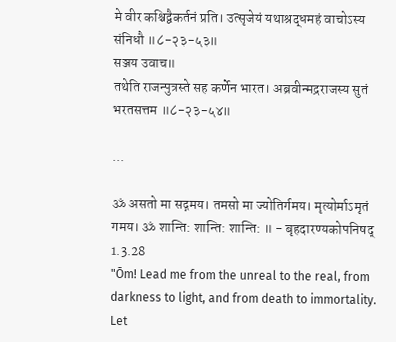मे वीर कश्चिद्वैकर्तनं प्रति। उत्सृजेयं यथाश्रद्धमहं वाचोऽस्य संनिधौ ॥८-२३-५३॥
सञ्जय उवाच॥
तथेति राजन्पुत्रस्ते सह कर्णेन भारत। अब्रवीन्मद्रराजस्य सुतं भरतसत्तम ॥८-२३-५४॥

...

ॐ असतो मा सद्गमय। तमसो मा ज्योतिर्गमय। मृत्योर्माऽमृतं गमय। ॐ शान्ति: शान्ति: शान्ति: ॥ - बृहदारण्यकोपनिषद् 1.3.28
"Ōm! Lead me from the unreal to the real, from darkness to light, and from death to immortality. Let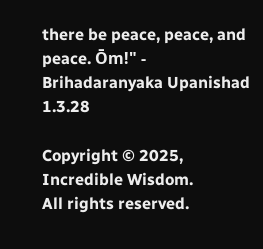there be peace, peace, and peace. Ōm!" - Brihadaranyaka Upanishad 1.3.28

Copyright © 2025, Incredible Wisdom.
All rights reserved.